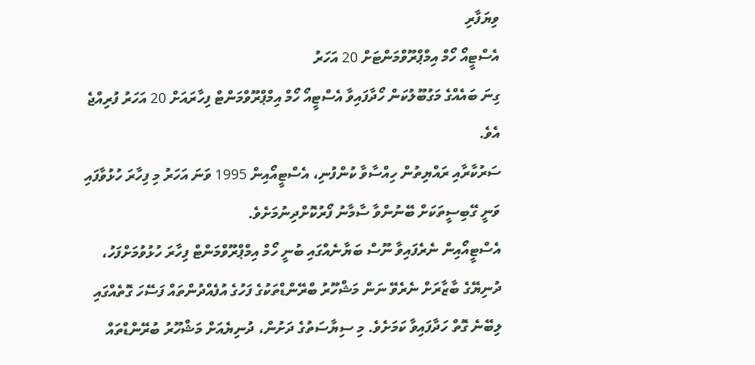ވިޔަފާރި
އެސްޓީއޯ ހޯމް އިމްޕްރޫވްމަންޓަށް 20 އަހަރު
ގިނަ ބައެއްގެ މަގުބޫލުކަން ހޯދާފައިވާ އެސްޓީއޯ ހޯމް އިމްޕްރޫވްމަންޓް ފިހާރައަށް 20 އަހަރު ފުރިއްޖެ އެވެ.
ސަރުކާރާއި ރައްޔިތުން ހިއްސާވާ ކުންފުނި، އެސްޓީއޯއިން 1995 ވަނަ އަހަރު މި ފިހާރަ ހުޅުވާފައި ވަނީ ގޭބިސީތަކަށް ބޭނުންވާ ސާމާނު ފޯރުކޮށްދިނުމަށެވެ.
އެސްޓީއޯއިން ނެރެފައިވާ ނޫސް ބަޔާނެއްގައި ބުނީ ހޯމް އިމްޕްރޫވްމަންޓް ފިހާރަ ހުޅުވުމަށްފަހު، ދުނިޔޭގެ ބާޒާރަށް ނެރެވޭ ނަން މަޝްހޫރު ބްރޭންޑްތަކުގެ ފަހުގެ އުފެއްދުންތައް ފަސޭހަ ގޮތެއްގައި ލިބޭނެ ގޮތް ހަދާފައިވާ ކަމަށެވެ. މި ސިޔާސަތުގެ ދަށުން، ދުނިޔެއަށް މަޝްހޫރު ބުރޭންޑްތައް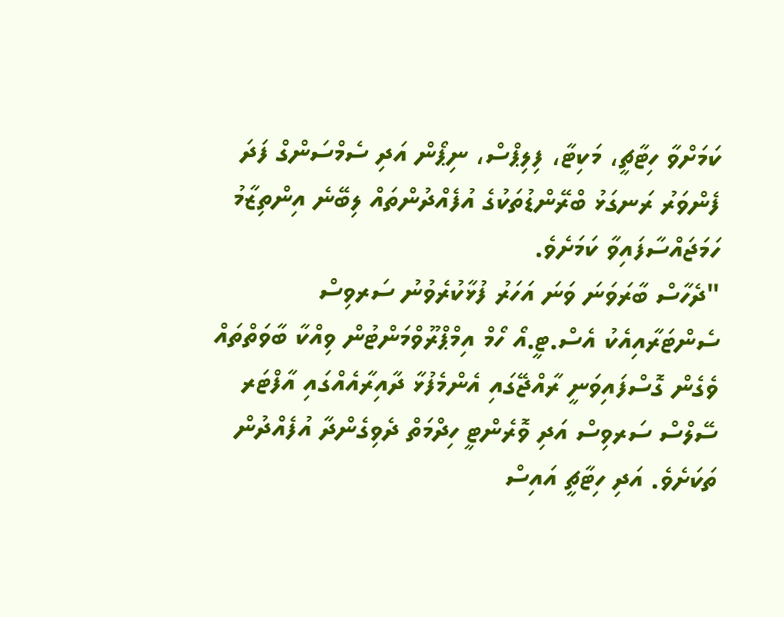ކަމަށްވާ ހިޓާޗީ، މަކިޓާ، ފިލިޕްސް، ނިޕޯން އަދި ސެމްސަންގް ފަދަ ފެންވަރު ރަނގަޅު ބްރޭންޑުތަކުގެ އުފެއްދުންތައް ލިބޭނެ އިންތިޒާމު ހަމަޖައްސާފައިވާ ކަމަށެވެ.
"ދެހާސް ބާރަވަނަ ވަނަ އަހަރު ފުޅާކުރެވުނު ސަރވިސް ސެންޓަރާއިއެކު އެސް.ޓީ.އޯ ހޯމް އިމްޕްރޫވްމަންޓުން ވިއްކާ ބާވަތްތައް ވެގެން ގޮސްފައިވަނީ ރާއްޖޭގައި އެންމެފުޅާ ދާއިރާއެއްގައި އާފްޓަރ ސޭލްސް ސަރވިސް އަދި ވޮރެންޓީ ހިދްމަތް ދެވިގެންދާ އުފެއްދުން ތަކަށެވެ. އަދި ހިޓާޗީ އައިސް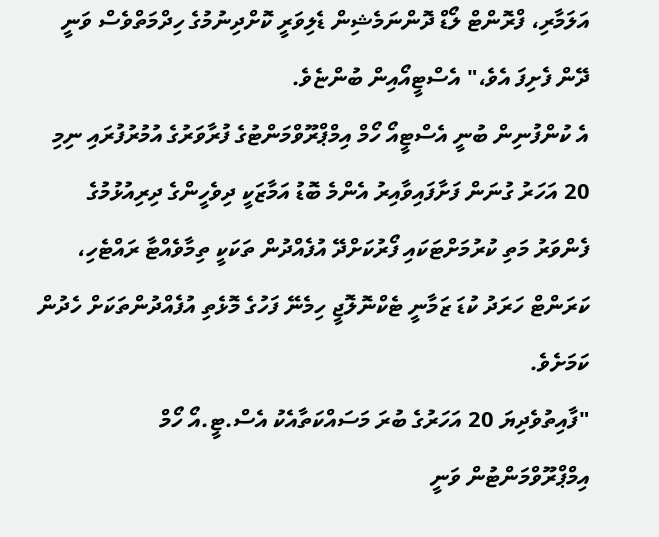އަލަމާރި، ފްރޮންޓް ލޯޑް ދޮންނަމެޝިން ޑެލިވަރީ ކޮށްދިނުމުގެ ހިދްމަތްވެސް ވަނީ ދޭން ފެށިފަ އެވެ،" އެސްޓީއޯއިން ބުންޏެވެ.
އެ ކުންފުނިން ބުނީ އެސްޓީއޯ ހޯމް އިމްޕްރޫވްމަންޓުގެ ފުރާވަރުގެ އުމުރުފުރައި ނިމި 20 އަހަރު ގުނަން ފަށާފައިވާއިރު އެންމެ ބޮޑު އަމާޒަކީ ދިވެހީންގެ ދިރިއުޅުމުގެ ފެންވަރު މަތި ކުރުމަށްޓަކައި ފޯރުކަށްދޭ އުފެއްދުން ތަކަކީ ތިމާވެއްޓާ ރައްޓެހި، ކަރަންޓް ހަރަދު ކުޑަ ޒަމާނީ ޓެކްނޮލޮޖީ ހިމެނޭ ފަހުގެ މޮޅެތި އުފެއްދުންތަކަށް ހެދުން ކަމަށެވެ.
"ފާއިތުވެދިޔަ 20 އަހަރުގެ ބުރަ މަސައްކަތާއެކު އެސް.ޓީ.އޯ ހޯމް އިމްޕްރޫވްމަންޓުން ވަނީ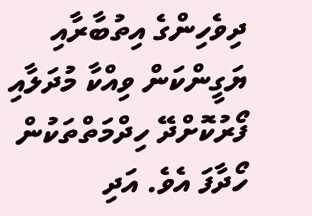ދިވެހިންގެ އިތުބާރާއި ޔަގީންކަން ވިއްކާ މުދަލާއި ފޯރުކޮށްދޭ ހިދްމަތްތަކުން ހޯދާފަ އެވެ. އަދި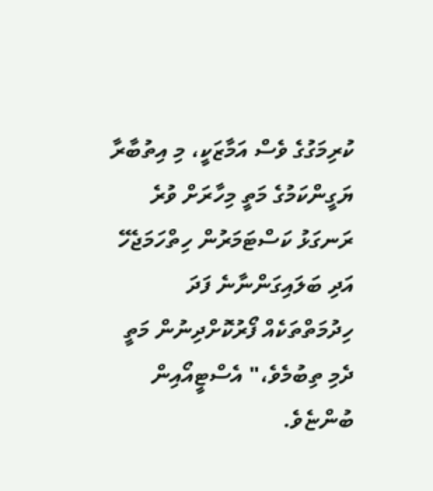ކުރިމަގުގެ ވެސް އަމާޒަކީ، މި އިތުބާރާ ޔަގީންކަމުގެ މަތީ މިހާރަށް ވުރެ ރަނގަޅު ކަސްޓަމަރުން ހިތްހަމަޖެހޭ އަދި ބަލައިގަންނާނެ ފަދަ ހިދުމަތްތަކެއް ފޯރުކޮށްދިނުން މަތީ ދެމި ތިބުމެވެ،" އެސްޓީއޯއިން ބުންޏެވެ.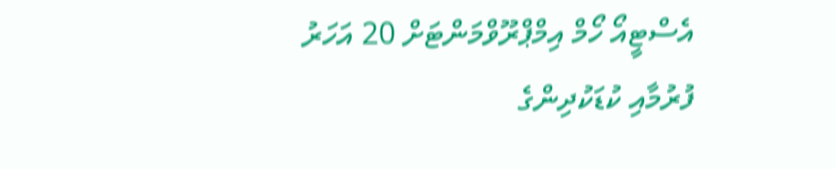އެސްޓީއޯ ހޯމް އިމްޕްރޫވްމަންޓަށް 20 އަހަރު ފުރުމާއި ކުޑަކުދިންގެ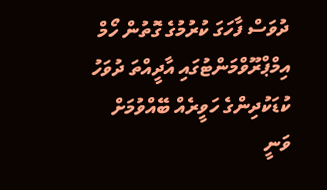ދުވަސް ފާހަގަ ކުރުމުގެ ގޮތުން ހޯމް އިމްޕްރޫވްމަންޓުގައި އާދީއްތަ ދުވަހު ކުޑަކުދިންގެ ހަވީރެއް ބޭއްވުމަށް ވަނީ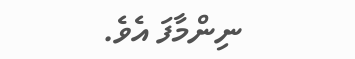ނިންމާފަ އެވެ.